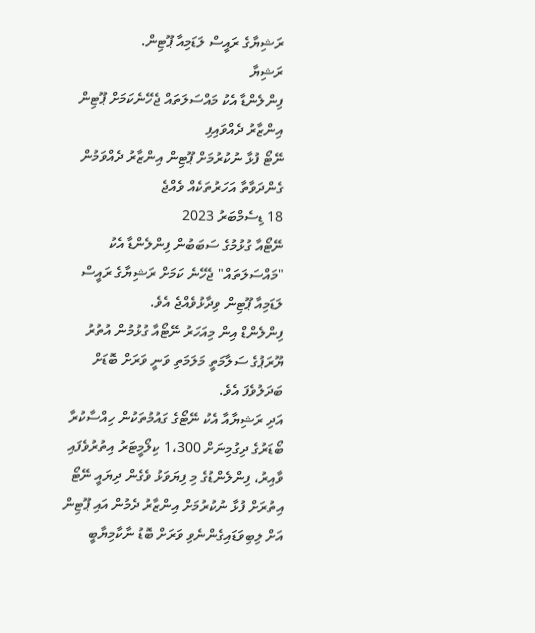ރަޝިޔާގެ ރައީސް ލަޑަމިއާ ޕޫޓިން.
ރަޝިޔާ
ފިންލެންޑާ އެކު މައްސަލަތައް ޖެހޭނެކަމަށް ޕޫޓިން އިންޒާރު ދެއްވައިފި
ނޭޓޯ ފުޅާ ނުކުރުމަށް ޕޫޓިން އިންޒާރު ދެއްވަމުން ގެންދަވާތާ އަހަރުތަކެއް ވެއްޖެ
18 ޑިސެމްބަރު 2023
ނޭޓޯއާ ގުޅުމުގެ ސަބަބުން ފިންލެންޑާ އެކު "މައްސަލަތައް" ޖެހޭނެ ކަމަށް ރަޝިޔާގެ ރައީސް ލަޑަމިއާ ޕޫޓިން ވިދާޅުވެއްޖެ އެވެ.
ފިންލެންޑް އިން މިއަހަރު ނޭޓޯއާ ގުޅުމުން އުތުރު ޔޫރަޕުގެ ސަލާމަތީ މަލަމަތި ވަނީ ވަރަށް ބޮޑަށް ބަދަލުވެފަ އެވެ.
އަދި ރަޝިޔާއާ އެކު ނޭޓޯގެ ގައުމުތަކުން ހިއްސާކުރާ ބޯޑަރުގެ ދިގުމިނަށް 1،300 ކިލޯމީޓަރު އިތުރުވެފައި ވާއިރު، ފިންލެންޑުގެ މި ފިޔަވަޅު ވެގެން ދިޔައީ ނޭޓޯ އިތުރަށް ފުޅާ ނުކުރުމަށް އިންޒާރު ދެމުން އައި ޕޫޓިން އަށް ލިބިވަޑައިގެންނެވި ވަރަށް ބޮޑު ނާކާމިޔާބީ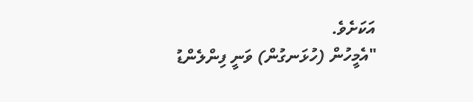އަކަށެވެ.
"އެމީހުން (ހުޅަނގުން) ވަނީ ފިންލެންޑު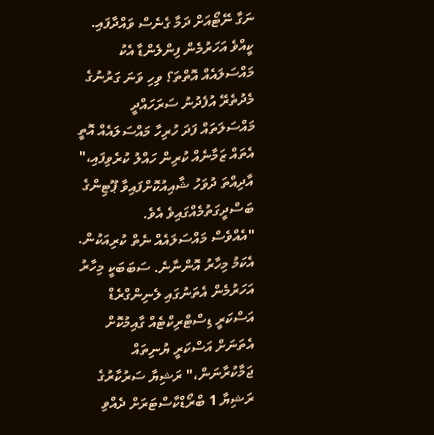ނަގާ ނޭޓޯއަށް ދަމާ ގެނެސް ވައްދާފައި. ކީއްވެ އަހަރުމެން ފިންލެންޑާ އެކު މައްސަލައެއް އޮތްތަ؟ ވިހި ވަނަ ގަރުނުގެ މެދުތެރޭ އުފެދުނު ސަރަހައްދީ މައްސަލަތައް ފަދަ ހުރިހާ މައްސަލައެއް އޮތީ އެތައް ޒަމާނެއް ކުރިން ހައްލު ކުރެވިފައި،" އާދިއްތަ ދުވަހު ޝާއިއުކޮށްފައިވާ ޕޫޓިންގެ ބަސްދީގަތުމެއްގައިވެ އެވެ.
"އެއްވެސް މައްސަލައެއް ނެތް ކުރިއަކުން. އެކަމު މިހާރު އޮންނާނެ. ސަބަބަކީ މިހާރު އަހަރުމެން އެތަނުގައި ލެނިންގްރެޑް އަސްކަރީ ޑިސްޓްރިކްޓެއް ގާއިމުކޮށް އެތަނަށް އަސްކަރީ ޔުނިތައް ޖަމާކުރާނަން،" ރަޝިޔާ ސަރުކާރުގެ ރަޝިޔާ 1 ބްރޯޑްކާސްޓަރަށް ދެއްވި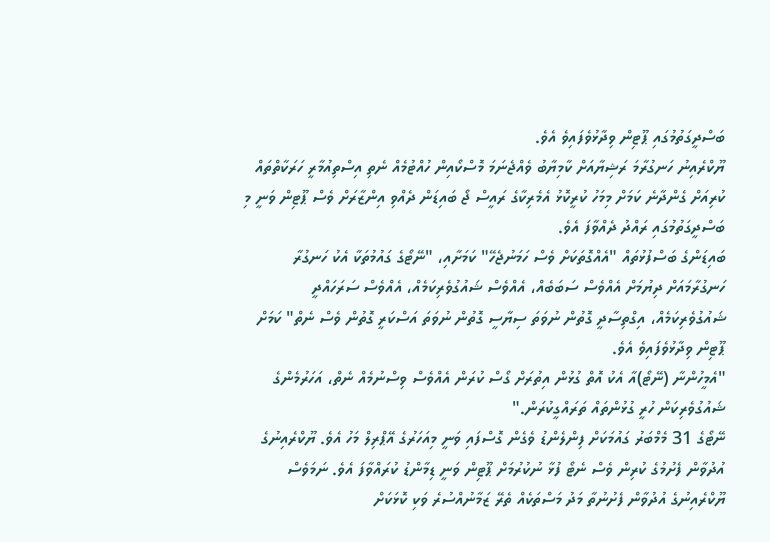ބަސްދީގަތުމުގައި ޕޫޓިން ވިދާޅުވެފައިވެ އެވެ.
ޔޫކްރެއިނު ހަނގުރާމަ ރަޝިޔާއަށް ކާމިޔާބު ވެއްޖެނަމަ މޮސްކޯއިން ހުއްޓުމެއް ނެތި އިސްތިއުމާރީ ހަރަކާތްތައް ކުރިއަށް ގެންދާނެ ކަމަށް މިމަހު ކުރީކޮޅު އެމެރިކާގެ ރައީސް ޖޯ ބައިޑަން ދެއްވި އިންޒާރަށް ވެސް ޕޫޓިން ވަނީ މި ބަސްދީގަތުމުގައި ރައްދު ދެއްވާފަ އެވެ.
ބައިޑަންގެ ބަސްފުޅުތައް "އެއްގޮތަކަށް ވެސް ހަމަނުޖެހޭ" ކަމަށާއި، "ނޭޓޯގެ ގައުމުތަކާ އެކު ހަނގުރާ ހަނގުރާމައަށް ދިޔުމަށް އެއްވެސް ސަބަބެއް، އެއްވެސް ޝައުގުވެރިކަމެއް، އެއްވެސް ސަރަހައްދީ ޝައުގުވެރިކަމެއް، އިގްތިސާދީ ގޮތުން ނުވަތަ ސިޔާސީ ގޮތުން ނުވަތަ އަސްކަރީ ގޮތުން ވެސް ނެތް" ކަމަށް ޕޫޓިން ވިދާޅުވެފައިވެ އެވެ.
"އެމީހުންނާ (ނޭޓޯ)އާ އެކު އޮތް ގުޅުން އިތުރަށް ގޯސް ކުރަން އެއްވެސް ވިސްނުމެއް ނެތް، އަހަރުމެންގެ ޝައުގުވެރިކަން ހުރީ ގުޅުންތައް ތަރައްގީކުރަން."
ނޭޓޯގެ 31 މެމްބަރު ގައުމަކަށް ފިންލެންޑު ވެގެން ގޮސްފައި ވަނީ މިއަހަރުގެ އޭޕްރިލް މަހު އެވެ. ޔޫކްރެއިނުގެ އުދުވާން ފެށުމުގެ ކުރިން ވެސް ނެޓޯ ފުޅާ ނުކުރުމަށް ޕޫޓިން ވަނީ ޑިމާންޑު ކުރައްވާފަ އެވެ. ނަމަވެސް ޔޫކްރެއިނުގެ އުދުވާން ފެށުނުތާ މަދު މަސްތަކެއް ތެރޭ ޒަމާނުއްސުރެ ވަކި ކޮޅަކަށް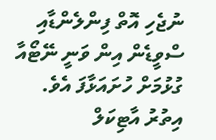ނުޖެހި އޮތް ފިންލެންޑާއި ސްވީޑެން އިން ވަނީ ނޭޓޯއާ ގުޅުމަށް ހުށައަޅާފަ އެވެ.
އިތުރު އާޓިކަލް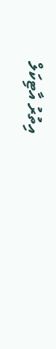އިތުރު އާޓިކަލް